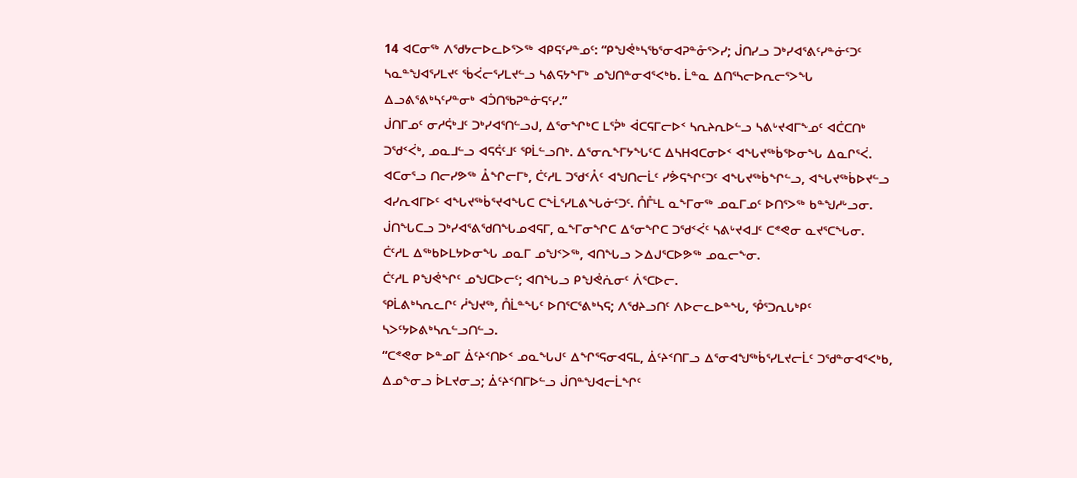14 ᐊᑕᓂᖅ ᐱᖁᔭᓕᐅᓚᐅᕐᐳᖅ ᐊᑭᕋᑦᓯᓐᓄᑦ: “ᑭᖑᕚᒃᓴᖃᕐᓂᐊᕈᓐᓁᕐᐳᓯ; ᒎᑎᓯᓗ ᑐᒃᓯᐊᕐᕕᑦᓯᓐᓃᑦᑐᑦ ᓴᓇᓐᖑᐊᕐᓯᒪᔪᑦ ᖄᐹᓕᕐᓯᒪᔪᓪᓗ ᓴᕕᕋᔭᖕᒥᒃ ᓄᖑᑎᓐᓂᐊᕐᐸᒃᑲ. ᒫᓐᓇ ᐃᑎᕐᓴᓕᐅᕆᓕᕐᐳᖓ ᐃᓗᕕᕐᕕᒃᓴᑦᓯᓐᓂᒃ ᐊᑑᑎᖃᕈᓐᓃᕋᑦᓯ.”
ᒎᑎᒥᓄᑦ ᓂᓱᕌᒃᒧᑦ ᑐᒃᓯᐊᕐᑎᓪᓗᒍ, ᐃᕐᓂᖏᒃᑕ ᒪᕐᕉᒃ ᐋᑕᕋᒥᓕᐅᑉ ᓴᕆᔨᕆᐅᓪᓗ ᓴᕕᒡᔪᐊᒥᖕᓄᑦ ᐊᑖᑕᑎᒃ ᑐᖁᑉᐹᒃ, ᓄᓇᒧᓪᓗ ᐊᕋᕌᑦᒧᑦ ᕿᒫᓪᓗᑎᒃ. ᐃᕐᓂᕆᖕᒥᔭᖓᑦᑕ ᐃᓴᕼᐊᑕᓂᐅᑉ ᐊᖓᔪᖅᑳᕐᐅᓂᖓ ᐃᓇᒋᕐᐹ.
ᐊᑕᓂᕐᓗ ᑎᓕᓯᕗᖅ ᐂᖏᓕᒥᒃ, ᑖᑦᓱᒪ ᑐᖁᑉᐰᑦ ᐊᖑᑎᓕᒫᑦ ᓯᕘᕋᖏᑦᑐᑦ ᐊᖓᔪᖅᑳᖏᓪᓗ, ᐊᖓᔪᖅᑳᐅᔪᓪᓗ ᐊᓯᕆᐊᒥᐅᑦ ᐊᖓᔪᖅᑳᕐᔪᐊᖓᑕ ᑕᖕᒫᕐᓯᒪᕕᖓᓃᑦᑐᑦ. ᑍᒤᒻᒪ ᓇᖕᒥᓂᖅ ᓄᓇᒥᓄᑦ ᐅᑎᕐᐳᖅ ᑲᓐᖑᓱᒡᓗᓂ. ᒎᑎᖓᑕᓗ ᑐᒃᓯᐊᕐᕕᖁᑎᖓᓄᐊᕋᒥ, ᓇᖕᒥᓂᖏᑕ ᐃᕐᓂᖏᑕ ᑐᖁᑉᐹᑦ ᓴᕕᒡᔪᐊᒧᑦ ᑕᕝᕙᓂ ᓇᔪᕐᑕᖓᓂ.
ᑖᑦᓱᒪ ᐃᖅᑲᐅᒪᔭᐅᓂᖓ ᓄᓇᒥ ᓄᖑᑉᐳᖅ, ᐊᑎᖓᓗ ᐳᐃᒍᕐᑕᐅᕗᖅ ᓄᓇᓕᖕᓂ.
ᑖᑦᓱᒪ ᑭᖑᕚᖏᑦ ᓄᖑᑕᐅᓕᑦ; ᐊᑎᖓᓗ ᑭᖑᕚᕇᓂᑦ ᐲᕐᑕᐅᓕ.
ᕿᒫᕕᒃᓴᕆᓚᒋᑦ ᓲᖑᔪᖅ, ᑍᒫᓐᖓᑦ ᐅᑎᕐᑕᕐᕕᒃᓴᕋ; ᐱᖁᔨᓗᑎᑦ ᐱᐅᓕᓚᐅᓐᖓ, ᕾᕐᑐᕆᒐᒃᑭᑦ ᓴᐳᑦᔭᐅᕕᒃᓴᕆᓪᓗᑎᓪᓗ.
“ᑕᕝᕙᓂ ᐅᓐᓄᒥ ᐄᑦᔨᑉᑎᐅᑉ ᓄᓇᖓᒍᑦ ᐃᖏᕐᕋᓂᐊᕋᒪ, ᐄᑦᔨᑉᑎᒥᓗ ᐃᕐᓂᐊᖑᖅᑳᕐᓯᒪᔪᓕᒫᑦ ᑐᖁᓐᓂᐊᕐᐸᒃᑲ, ᐃᓄᖕᓂᓗ ᐆᒪᔪᓂᓗ; ᐄᑦᔨᑉᑎᒥᐅᓪᓗ ᒎᑎᓐᖑᐊᓕᒫᖏᑦ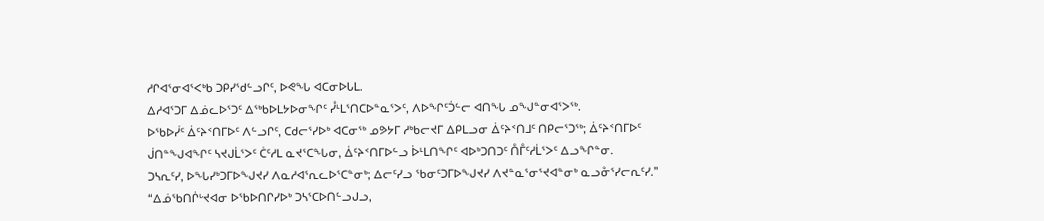ᓱᒋᐊᕐᓂᐊᕐᐸᒃᑲ ᑐᑭᓯᖁᓪᓗᒋᑦ, ᐅᕙᖓ ᐊᑕᓂᐅᒐᒪ.
ᐃᓱᐊᕐᑐᒥ ᐃᓅᓚᐅᕐᑐᑦ ᐃᖅᑲᐅᒪᔭᐅᓂᖏᑦ ᓮᒻᒪᕐᑎᑕᐅᓐᓇᕐᐳᑦ, ᐱᐅᖏᑦᑑᓪᓕ ᐊᑎᖓ ᓄᖑᓐᓂᐊᕐᐳᖅ.
ᐅᖃᐅᓰᑦ ᐄᑦᔨᑉᑎᒥᐅᑦ ᐱᓪᓗᒋᑦ, ᑕᑯᓕᕐᓯᐅᒃ ᐊᑕᓂᖅ ᓄᕗᔭᒥ ᓱᒃᑲᓕᔪᒥ ᐃᑭᒪᓗᓂ ᐄᑦᔨᑉᑎᒧᑦ ᑎᑭᓕᕐᑐᖅ; ᐄᑦᔨᑉᑎᒥᐅᑦ ᒎᑎᓐᖑᐊᖏᑦ ᓴᔪᒍᒫᕐᐳᑦ ᑖᑦᓱᒪ ᓇᔪᕐᑕᖓᓂ, ᐄᑦᔨᑉᑎᒥᐅᓪᓗ ᐆᒻᒪᑎᖏᑦ ᐊᐅᒃᑐᑎᑐᑦ ᑍᒤᑦᓱᒫᕐᐳᑦ ᐃᓗᖏᓐᓂ.
ᑐᓴᕆᑦᓯ, ᐅᖓᓯᒃᑐᒥᐅᖑᔪᓯ ᐱᓇᓱᐊᕐᕆᓚᐅᕐᑕᓐᓂᒃ; ᐃᓕᑦᓯᓗ ᖃᓂᑦᑐᒥᐅᖑᔪᓯ ᐱᔪᓐᓇᕐᓂᕐᔪᐊᓐᓂᒃ ᓇᓗᓁᕐᓯᓕᕆᑦᓯ.”
“ᐃᓅᖃᑎᒌᒡᔪᐊᓂ ᐅᖃᐅᑎᒋᓯᐅᒃ ᑐᓴᕐᑕᐅᑎᓪᓗᒍᓗ,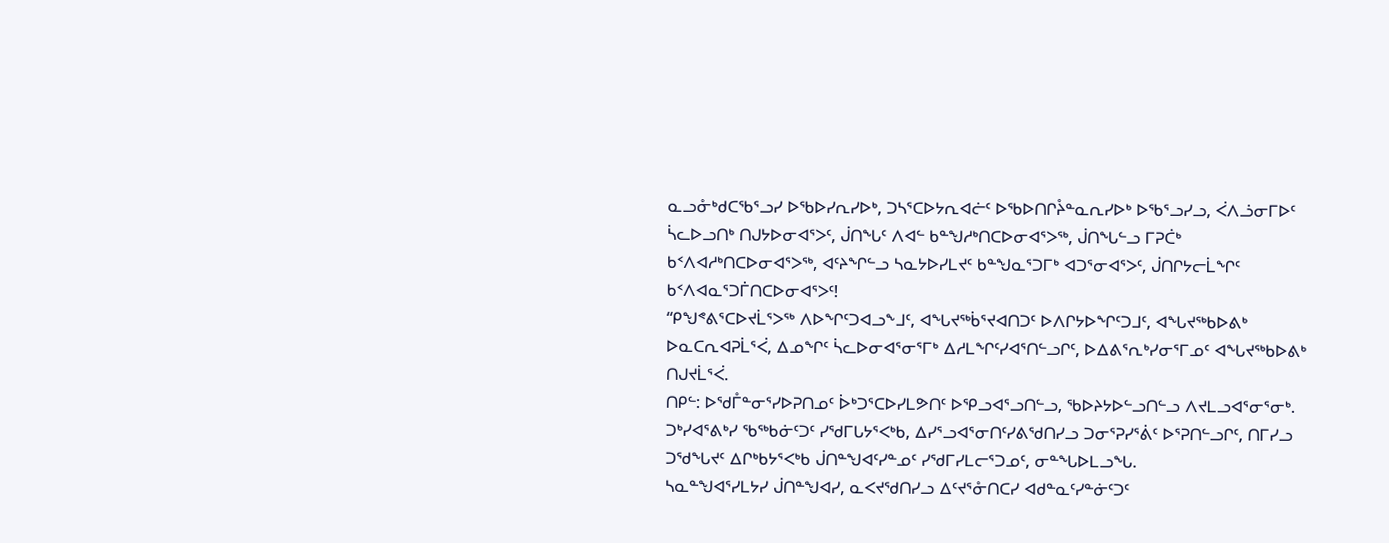ᓇᓗᓁᒃᑯᑕᖃᕐᓗᓯ ᐅᖃᐅᓯᕆᓯᐅᒃ, ᑐᓴᕐᑕᐅᔭᕆᐊᓖᑦ ᐅᖃᐅᑎᒋᔧᓐᓇᕆᓯᐅᒃ ᐅᖃᕐᓗᓯᓗ, ᐹᐱᓘᓂᒥᐅᑦ ᓵᓚᐅᓗᑎᒃ ᑎᒍᔭᐅᓂᐊᕐᐳᑦ, ᒎᑎᖓᑦ ᐱᐊᓪ ᑲᓐᖑᓱᒃᑎᑕᐅᓂᐊᕐᐳᖅ, ᒎᑎᖓᓪᓗ ᒥᕈᑖᒃ ᑲᑉᐱᐊᓱᒃᑎᑕᐅᓂᐊᕐᐳᖅ, ᐊᑦᔨᖏᓪᓗ ᓴᓇᔭᐅᓯᒪᔪᑦ ᑲᓐᖑᓇᕐᑐᒥᒃ ᐊᑐᕐᓂᐊᕐᐳᑦ, ᒎᑎᒋᔭᓕᒫᖏᑦ ᑲᑉᐱᐊᓇᕐᑐᒦᑎᑕᐅᓂᐊᕐᐳᑦ!
“ᑭᖑᕝᕕᕐᑕᐅᔪᒫᕐᐳᖅ ᐱᐅᖏᑦᑐᐊᓗᖕᒧᑦ, ᐊᖓᔪᖅᑳᕐᔪᐊᑎᑐᑦ ᐅᐱᒋᔭᐅᖏᑦᑐᒧᑦ, ᐊᖓᔪᖅᑲᐅᕕᒃ ᐅᓇᑕᕆᐊᕈᒫᕐᐹ, ᐃᓄᖏᑦ ᓵᓚᐅᓂᐊᕐᓂᕐᒥᒃ ᐃᓱᒪᖏᑦᓯᐊᕐᑎᓪᓗᒋᑦ, ᐅᐃᕕᕐᕆᒃᓯᓂᕐᒥᓄᑦ ᐊᖓᔪᖅᑲᐅᕕᒃ ᑎᒍᔪᒫᕐᐹ.
ᑎᑭᓪ: ᐅᖁᒤᓐᓂᕐᓯᐅᕈᑎᓄᑦ ᐆᒃᑐᕐᑕᐅᓯᒪᕗᑎᑦ ᐅᕿᓗᐊᕐᓗᑎᓪᓗ, ᖃᐅᔨᔭᐅᓪᓗᑎᓪᓗ ᐱᔪᒪᓗᐊᕐᓂᕐᓂᒃ.
ᑐᒃᓯᐊᕐᕕᒃᓯ ᖃᖅᑲᓃᑦᑐᑦ ᓯᖁᒥᒐᔭᕐᐸᒃᑲ, ᐃᓯᕐᓗᐊᕐᓂᑎᑦᓯᕕᖁᑎᓯᓗ ᑐᓂᕐᕈᓯᕐᕖᑦ ᐅᕐᕈᑎᓪᓗᒋᑦ, ᑎᒥᓯᓗ ᑐᖁᖓᔪᑦ ᐃᒋᒃᑲᔭᕐᐸᒃᑲ ᒎᑎᓐᖑᐊᑦᓯᓐᓄᑦ ᓯᖁᒥᓯᒪᓕᕐᑐᓄᑦ, ᓂᓐᖓᐅᒪᓗᖓ.
ᓴᓇᓐᖑᐊᕐᓯᒪᔭᓯ ᒎᑎᓐᖑᐊᓯ, ᓇᐸᔪᖁᑎᓯᓗ ᐃᑦᔪᕐᓁᑎᑕᓯ ᐊᑯᓐᓇᑦᓯᓐᓃᑦᑐᑦ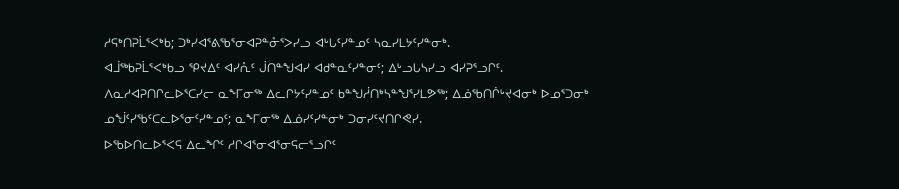ᓱᕋᒃᑎᕈᒫᕐᐸᒃᑲ; ᑐᒃᓯᐊᕐᕕᖃᕐᓂᐊᕈᓐᓁᕐᐳᓯᓗ ᐊᒡᒐᑦᓯᓐᓄᑦ ᓴᓇᓯᒪᔭᑦᓯᓐᓂᒃ.
ᐊᒨᖅᑲᕈᒫᕐᐸᒃᑲᓗ ᕿᔪᐃᑦ ᐊᓯᕅᑦ ᒎᑎᓐᖑᐊᓯ ᐊᑯᓐᓇᑦᓯᓐᓂᑦ; ᐃᒡᓗᒐᓴᓯᓗ ᐊᓯᕈᕐᓗᒋᑦ.
ᐱᓇᓱᐊᕈᑎᒋᓚᐅᕐᑕᓯᓕ ᓇᖕᒥᓂᖅ ᐃᓚᒋᔭᑦᓯᓐᓄᑦ ᑲᓐᖑᓲᑎᒃᓴᓐᖑᕐᓯᒪᕗᖅ; ᐃᓅᖃᑎᒌᒡᔪᐊᓂᒃ ᐅᓄᕐᑐᓂᒃ ᓄᖒᑦᓯᖃᑦᑕᓚᐅᕐᓂᑦᓯᓐᓄᑦ; ᓇᖕᒥᓂᖅ ᐃᓅᓯᑦᓯᓐᓂᒃ ᑐᓂᓯᑦᔪᑎᒋᕙᓯ.
ᐅᖃᐅᑎᓚᐅᕐᐸᕋ ᐃᓚᖏᑦ ᓱᒋᐊᕐᓂᐊᕐᓂᕋᓕᕐᓗᒋᑦ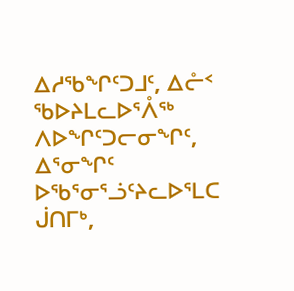ᐃᓱᖃᖏᑦᑐᒧᑦ, ᐃᓔᑉ ᖃᐅᔨᒪᓚᐅᕐᐰᖅ ᐱᐅᖏᑦᑐᓕᓂᖏᑦ, ᐃᕐᓂᖏᑦ ᐅᖃᕐᓂᕐᓘᑦᔨᓚᐅᕐᒪᑕ ᒎᑎᒥᒃ,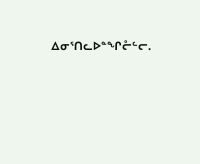ᐃᓂᕐᑎᓚᐅᓐᖏᓔᓪᓕ.